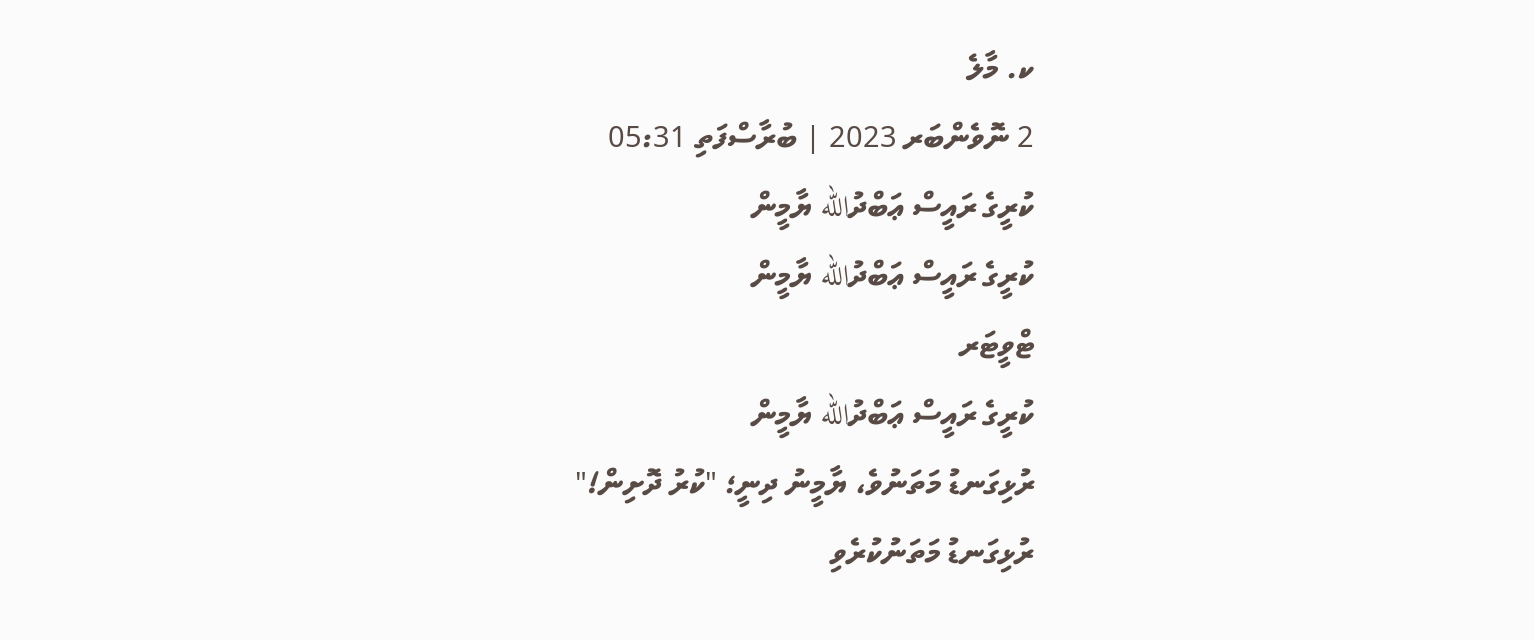ކ. މާލެ
2 ނޮވެންބަރ 2023 | ބުރާސްފަތި 05:31
ކުރީގެ ރައީސް ޢަބްދުالله ޔާމީން
ކުރީގެ ރައީސް ޢަބްދުالله ޔާމީން
ޓްވީޓަރ
ކުރީގެ ރައީސް ޢަބްދުالله ޔާމީން
ރުޅިގަނޑު މަތަނުވެ، ޔާމީނު ދިނީ؛ "ކުރު ދޮށިން!"
ރުޅިގަނޑު މަތަނުކުރެވި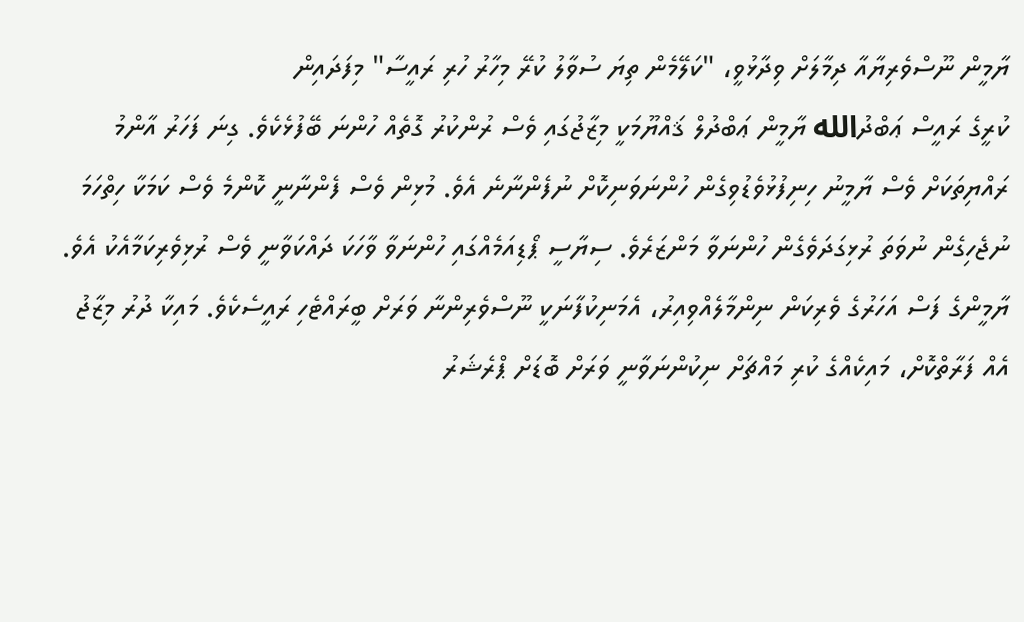ޔާމީން ނޫސްވެރިޔާއާ ދިމާލަށް ވިދާޅުވީ، "ކަލޭމެން ތިޔަ ސުވާލު ކުރޭ މިހާރު ހުރި ރައީސާ" މިފަދައިން
ކުރީގެ ރައީސް ޢަބްދުالله ޔާމީން ޢަބްދުލް ޤައްޔޫމަކީ މިޒާޖުގައި ވެސް ރުންކުރު ގޮތެއް ހުންނަ ބޭފުޅެކެވެ. ގިނަ ފަހަރު އާންމު ރައްޔިތަކަށް ވެސް ޔާމީނު ހިނިފުޅުވެޑުވިގެން ހުންނަވަނިކޮށް ނުފެންނާނެ އެވެ. މުޅިން ވެސް ފެންނާނީ ކޮންމެ ވެސް ކަމަކާ ހިތްހަމަ ނުޖެހިގެން ނުވަތަ ރުޅިގަދަވެގެން ހުންނަވާ މަންޒަރެވެ. ސިޔާސީ ޕޯޑިއަމެއްގައި ހުންނަވާ ވާހަކަ ދައްކަވާނީ ވެސް ރުޅިވެރިކަމާއެކު އެވެ.
ޔާމީންގެ ފަސް އަހަރުގެ ވެރިކަން ނިންމާލެއްވިއިރު، އެމަނިކުފާނަކީ ނޫސްވެރިންނާ ވަރަށް ބީރައްޓެހި ރައީސެކެވެ. މައިކާ ދުރު މިޒާޖު އެއް ފަރާތްކޮށް، މައިކެއްގެ ކުރި މައްޗަށް ނިކުންނަވާނީ ވަރަށް ބޮޑަށް ޕްރެޝަރު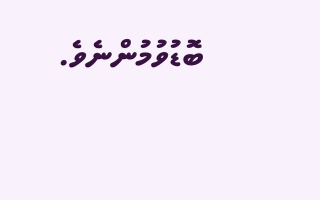ބޮޑުވުމުންނެވެ.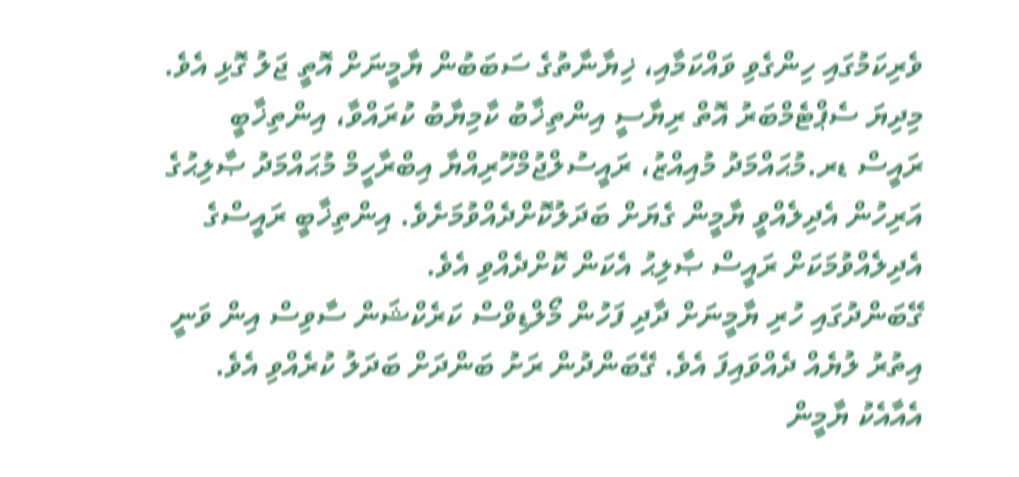ވެރިކަމުގައި ހިންގެވި ވައްކަމާއި، ޚިޔާނާތުގެ ސަބަބުން ޔާމީނަށް އޮތީ ޖަލު ގޮޅި އެވެ. މިދިޔަ ސެޕްޓެމްބަރު އޮތް ރިޔާސީ އިންތިޚާބު ކާމިޔާބު ކުރައްވާ، އިންތިޚާބީ ރައީސް ޑރ.މުޙައްމަދު މުއިއްޒު، ރައީސުލްޖުމްހޫރިއްޔާ އިބްރާހީމް މުޙައްމަދު ޞާލިޙުގެ އަރިހުން އެދިލެއްވީ ޔާމީން ގެޔަށް ބަދަލުކޮށްދެއްވުމަށެވެ. އިންތިޚާބީ ރައީސްގެ އެދިލެއްވުމަކަށް ރައީސް ޞާލިޙު އެކަން ކޮށްދެއްވި އެވެ.
ގޭބަންދުގައި ހުރި ޔާމީނަށް ދާދި ފަހުން މޯލްޑިވްސް ކަރެކްޝަން ސާވިސް އިން ވަނީ އިތުރު ލުޔެއް ދެއްވައިފަ އެވެ. ގޭބަންދުން ރަށު ބަންދަށް ބަދަލު ކުރެއްވި އެވެ. އެއާއެކު ޔާމީން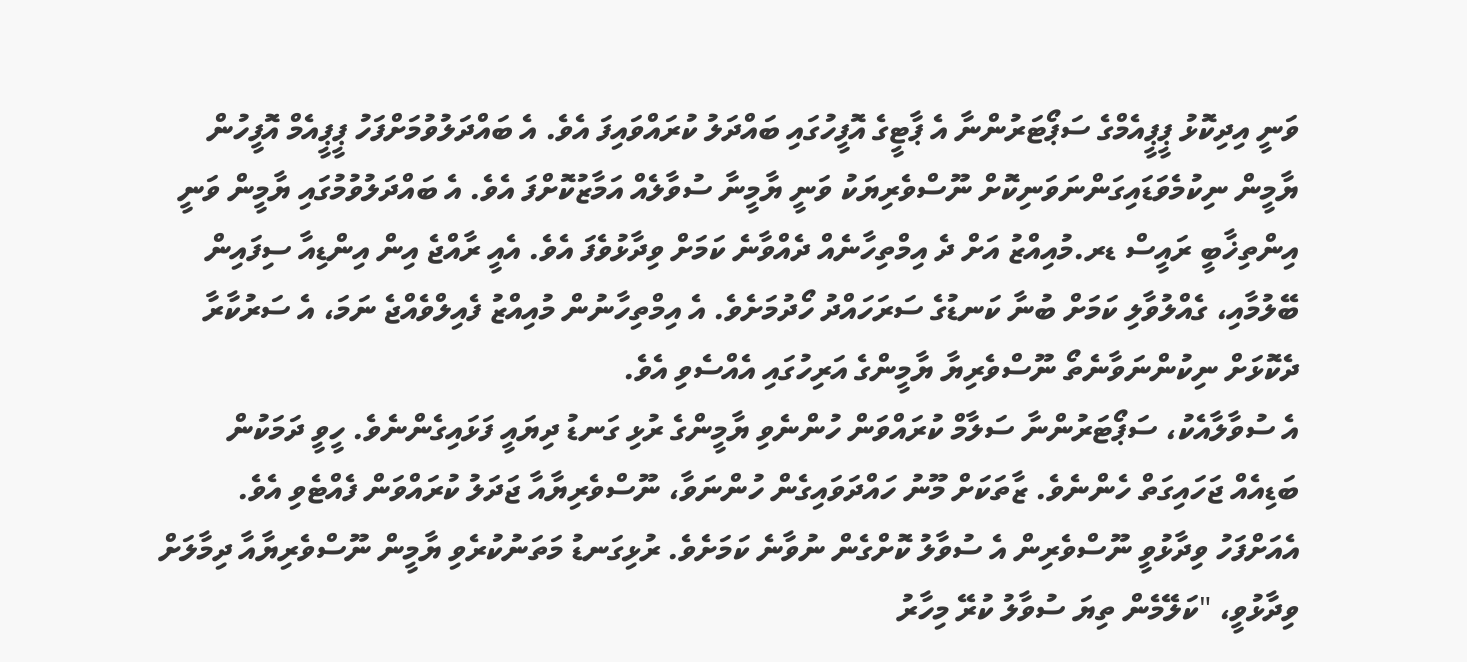ވަނީ އިދިކޮޅު ޕީޕީއެމްގެ ސަޕޯޓަރުންނާ އެ ޕާޓީގެ އޮފީހުގައި ބައްދަލު ކުރައްވައިފަ އެވެ. އެ ބައްދަލުވުމަށްފަހު ޕީޕީއެމް އޮފީހުން ޔާމީން ނިކުމެވަޑައިގަންނަވަނިކޮށް ނޫސްވެރިޔަކު ވަނީ ޔާމީނާ ސުވާލެއް އަމާޒުކޮށްފަ އެވެ. އެ ބައްދަލުވުމުގައި ޔާމީން ވަނީ އިންތިޚާބީ ރައީސް ޑރ.މުއިއްޒު އަށް ދެ އިމްތިހާނެއް ދެއްވާނެ ކަމަށް ވިދާޅުވެފަ އެވެ. އެއީ ރާއްޖެ އިން އިންޑިއާ ސިފައިން ބޭލުމާއި، ގެއްލުވާލި ކަމަށް ބުނާ ކަނޑުގެ ސަރަހައްދު ހޯދުމަށެވެ. އެ އިމްތިހާނުން މުއިއްޒު ފެއިލްވެއްޖެ ނަމަ، އެ ސަރުކާރާ ދެކޮޅަށް ނިކުންނަވާނެތޯ ނޫސްވެރިޔާ ޔާމީންގެ އަރިހުގައި އެއްސެވި އެވެ.
އެ ސުވާލާއެކު، ސަޕޯޓަރުންނާ ސަލާމް ކުރައްވަން ހުންނެވި ޔާމީންގެ ރުޅި ގަނޑު ދިޔައީ ފަޅައިގެންނެވެ. ހީވީ ދަމަކުން ބަޑިއެއް ޖަހައިގަތް ހެންނެވެ. ޒާތަކަށް މޫނު ހައްދަވައިގެން ހުންނަވާ، ނޫސްވެރިޔާއާ ޖަދަލު ކުރައްވަން ފެއްޓެވި އެވެ. އެއަށްފަހު ވިދާޅުވީ ނޫސްވެރިން އެ ސުވާލު ކޮށްގެން ނުވާނެ ކަމަށެވެ. ރުޅިގަނޑު މަތަނުކުރެވި ޔާމީން ނޫސްވެރިޔާއާ ދިމާލަށް ވިދާޅުވީ، "ކަލޭމެން ތިޔަ ސުވާލު ކުރޭ މިހާރު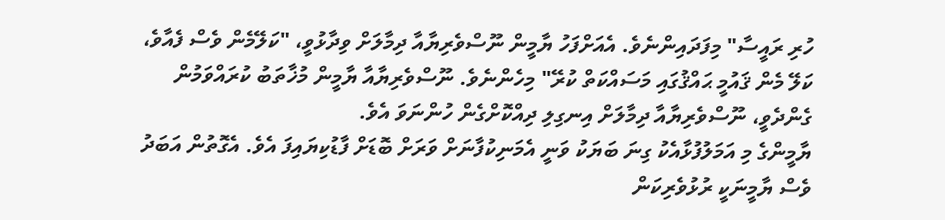ހުރި ރައީސާ" މިފަދައިންނެވެ. އެއަށްފަހު ޔާމީން ނޫސްވެރިޔާއާ ދިމާލަށް ވިދާޅުވީ، "ކަލޭމެން ވެސް ފެއާވެ، ކަލޭ މެން ޤައުމީ ޙައްޤުގައި މަސައްކަތް ކުރޭ" މިހެންނެވެ. ނޫސްވެރިޔާއާ ޔާމީން މުޚާތަބު ކުރައްވަމުން ގެންދެވީ، ނޫސްވެރިޔާއާ ދިމާލަށް އިނގިލި ދިއްކޮށްގެން ހުންނަވަ އެވެ.
ޔާމީންގެ މި އަމަލުފުޅާއެކު ގިނަ ބަޔަކު ވަނީ އެމަނިކުފާނަށް ވަރަށް ބޮޑަށް ފާޑުކިޔައިފަ އެވެ. އެގޮތުން އަބަދު ވެސް ޔާމީނަކީ ރުޅުވެރިކަން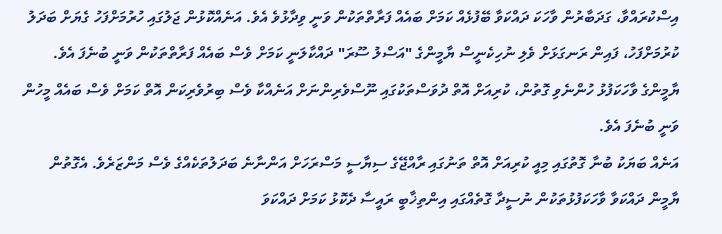އިސްކުރައްވާ، ގަދަބާރުން ވާހަކަ ދައްކަވާ ބޭފުޅެއް ކަމަށް ބައެއް ފަރާތްތަކުން ވަނީ ވިދާޅުވެ އެވެ. އަނެއްކޮޅުން ޖަލުގައި ހުރުމަށްފަހު ގެޔަށް ބަދަލު ކުރުމަށްފަހު، ފައިން ރަނގަޅަށް ވެލި ނުހިކެނީސް ޔާމީންގެ "އަސްލު ސޫރަ" ދައްކާލަނީ ކަމަށް ވެސް ބައެއް ފަރާތްތަކުން ވަނީ ބުނެފަ އެވެ. ޔާމީންގެ ވާހަކަފުޅު ހުންނެވި ގޮތުން، ކުރިއަށް އޮތް ދުވަސްތަކުގައި ނޫސްވެރިންނަށް އަނެއްކާ ވެސް ބިރުވެރިކަން އޮތް ކަމަށް ވެސް ބައެއް މީހުން ވަނީ ބުނެފަ އެވެ.
އަނެއް ބަޔަކު ބުނާ ގޮތުގައި މިއީ ކުރިއަށް އޮތް ތަނުގައި ރާއްޖޭގެ ސިޔާސީ މަސްރަހަށް އަންނާނެ ބަދަލުތަކެއްގެ ވެސް މަންޒަރެވެ. އެގޮތުން ޔާމީން ދައްކަވާ ވާހަކަފުޅުތަކުން ނުސީދާ ގޮތެއްގައި އިންތިޚާބީ ރައީސާ ދެކޮޅު ކަމަށް ދައްކަވަ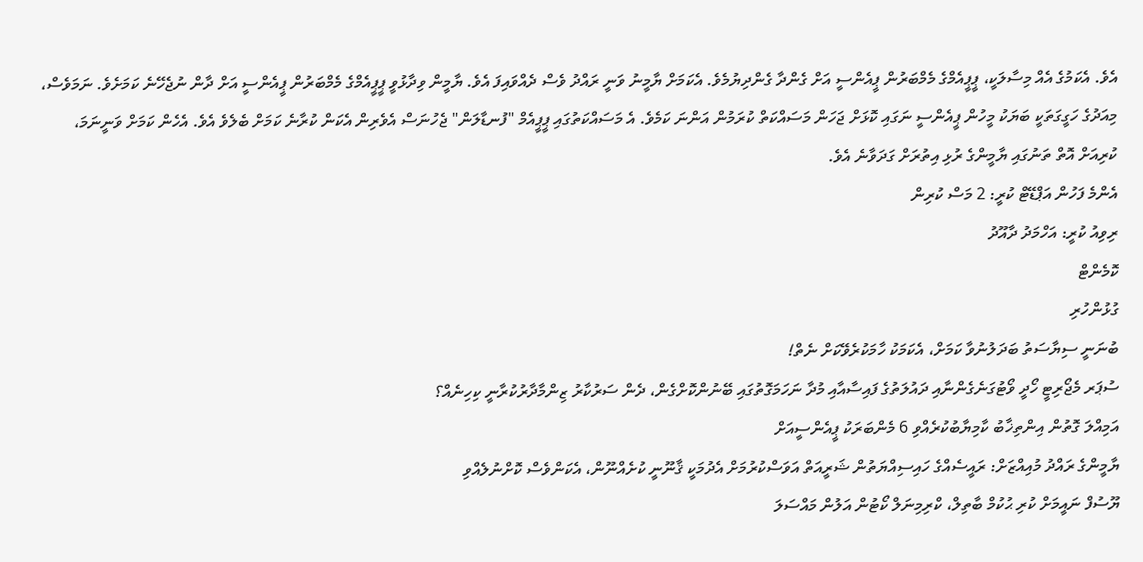އެވެ. އެކަމުގެ އެއް މިސާލަކީ، ޕީޕީއެމްގެ މެމްބަރުން ޕީއެންސީ އަށް ގެންދާ ގެންދިޔުމެވެ. އެކަމަށް ޔާމީނު ވަނީ ރައްދު ވެސް ދެއްވައިފަ އެވެ. ޔާމީން ވިދާޅުވީ ޕީޕީއެމްގެ މެމްބަރުން ޕީއެންސީ އަށް ދާން ނުޖެހޭނެ ކަމަށެވެ. ނަމަވެސް، މިއަދުގެ ހަގީގަތަކީ ބަޔަކު މީހުން ޕީއެންސީ ނަގައި ކޮޅަށް ޖަހަން މަސައްކަތް ކުރަމުން އަންނަ ކަމެވެ. އެ މަސައްކަތުގައި ޕީޕީއެމް "ފުނޑާލަން" ޖެހުނަސް އެވެރިން އެކަން ކުރާނެ ކަމަށް ބެލެވެ އެވެ. އެހެން ކަމަށް ވަނީނަމަ، ކުރިއަށް އޮތް ތަނުގައި ޔާމީންގެ ރުޅި އިތުރަށް ގަދަވާނެ އެވެ.
އެންމެ ފަހުން އަޕްޑޭޓް ކުރީ: 2 މަސް ކުރިން
ރިވިއު ކުރީ: އަހްމަދު ދާއޫދު
ކޮމެންޓް
ގުޅުންހުރި
ބުނަނީ ސިޔާސަތު ބަދަލުނުވާ ކަމަށް، އެކަމަކު ހާމަކުރެވޭކަށް ނެތް!
ސުޕަރ މެޖޯރިޓީ ހޯދީ ވޯޓުގަނެގެންނާއި ދައުލަތުގެ ފައިސާއާއި މުދާ ނަހަމަގޮތުގައި ބޭނުންކޮށްގެން، ދެން ސަރުކާރު ޒިންމާދާރުކުރާނީ ކިހިނެއް؟
އަމިއްލަ ގޮތުން އިންތިޚާބު ކާމިޔާބުކުރެއްވި 6 މެންބަރަކު ޕީއެންސީއަށް
ޔާމީންގެ ރައްދު މުއިއްޒަށް: ރައީސެއްގެ ހައިސިއްޔަތުން ޝަރީއަތް އަވަސްކުރުމަށް އެދުމަކީ ޤާނޫނީ ކުށެއްނޫން، އެކަންވެސް ކޮށްނުލެއްވި
ޔޫސުފް ނައީމަށް ކުރި ޙުކުމް ބާތިލް، ކްރިމިނަލް ކޯޓުން އަލުން މައްސަލަ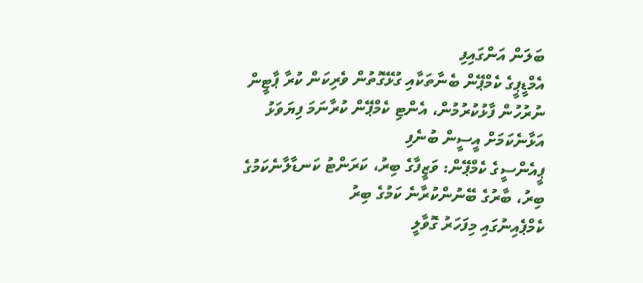ބަލަން އަންގައިފި
އެމްޑީޕީގެ ކެމްޕޭން ބެނާތަކާއި ގުޅޭގޮތުން ވެރިކަން ކުރާ ޕާޓީން ނުރުހުން ފާޅުކުރުމުން، އެންޓި ކެމްޕޭން ކުރާނަމަ ފިޔަވަޅު އަޅާނެކަމަށް އީސީން ބުނެފި
ޕީއެންސީގެ ކެމްޕޭން: ވަޒީފާގެ ބިރު، ކަރަންޓު ކަނޑާލާނެކަމުގެ ބިރު، ބާރުގެ ބޭނުންކުރާނެ ކަމުގެ ބިރު
ކެމްޕެއިނުގައި މިފަހަރު ގޮވާލީ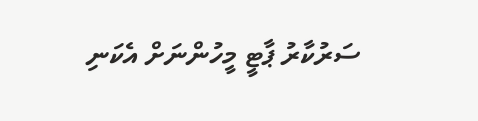ސަރުކާރު ޕާޓީ މީހުންނަށް އެކަނި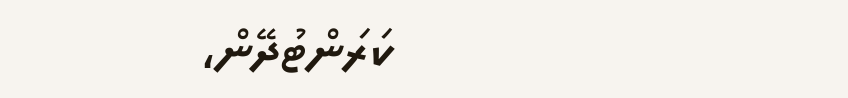ކަރަންޓުދޭން،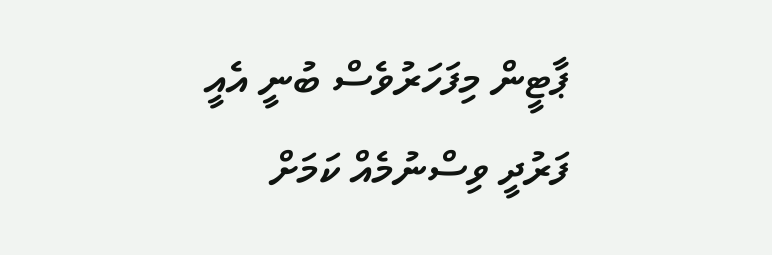ޕާޓީން މިފަހަރުވެސް ބުނީ އެއީ ފަރުދީ ވިސްނުމެއް ކަމަށް